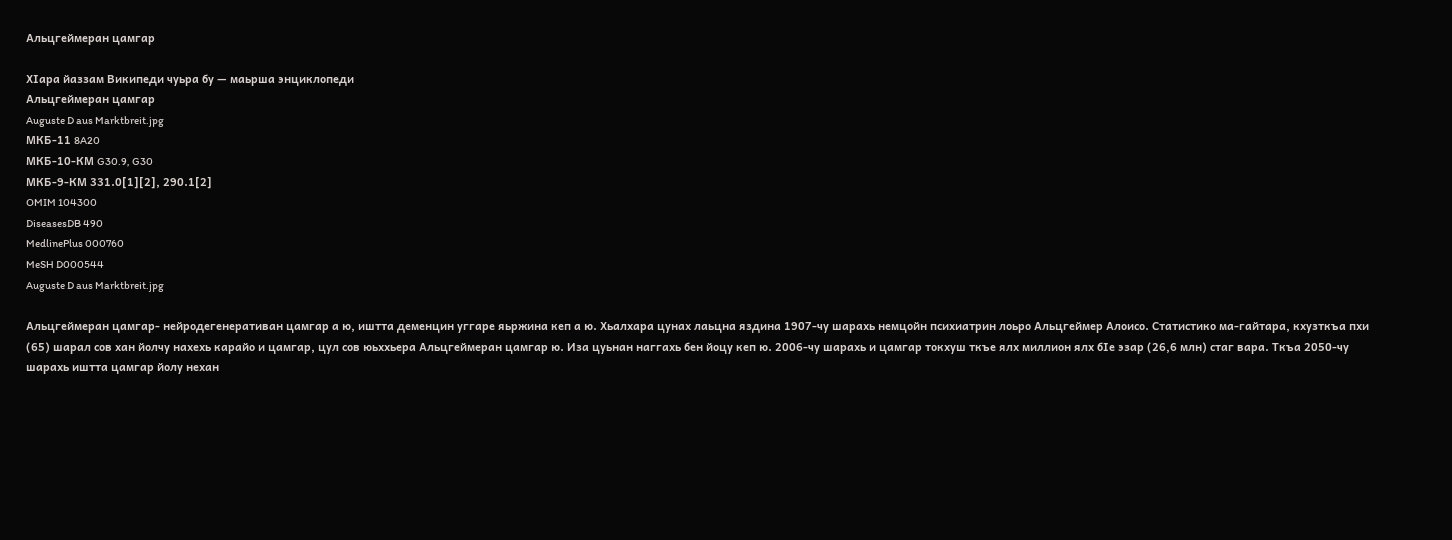Альцгеймеран цамгар

ХӀара йаззам Википеди чуьра бу — маьрша энциклопеди
Альцгеймеран цамгар
Auguste D aus Marktbreit.jpg
МКБ-11 8A20
МКБ-10-КМ G30.9, G30
МКБ-9-КМ 331.0[1][2], 290.1[2]
OMIM 104300
DiseasesDB 490
MedlinePlus 000760
MeSH D000544
Auguste D aus Marktbreit.jpg

Альцгеймеран цамгар- нейродегенеративан цамгар а ю, иштта деменцин уггаре яьржина кеп а ю. Хьалхара цунах лаьцна яздина 1907-чу шарахь немцойн психиатрин лоьро Альцгеймер Алоисо. Статистико ма-гайтара, кхузткъа пхи (65) шарал сов хан йолчу нахехь карайо и цамгар, цул сов юьххьера Альцгеймеран цамгар ю. Иза цуьнан наггахь бен йоцу кеп ю. 2006-чу шарахь и цамгар токхуш ткъе ялх миллион ялх бӀе эзар (26,6 млн) стаг вара. Ткъа 2050-чу шарахь иштта цамгар йолу нехан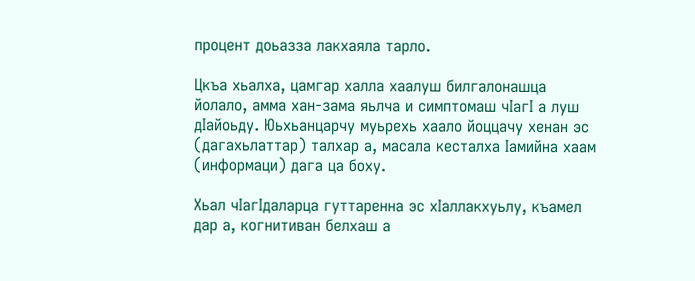процент доьазза лакхаяла тарло.

Цкъа хьалха, цамгар халла хаалуш билгалонашца йолало, амма хан-зама яьлча и симптомаш чӀагӀ а луш дӀайоьду. Юьхьанцарчу муьрехь хаало йоццачу хенан эс (дагахьлаттар) талхар а, масала кесталха Ӏамийна хаам (информаци) дага ца боху.

Хьал чӀагӀдаларца гуттаренна эс хӀаллакхуьлу, къамел дар а, когнитиван белхаш а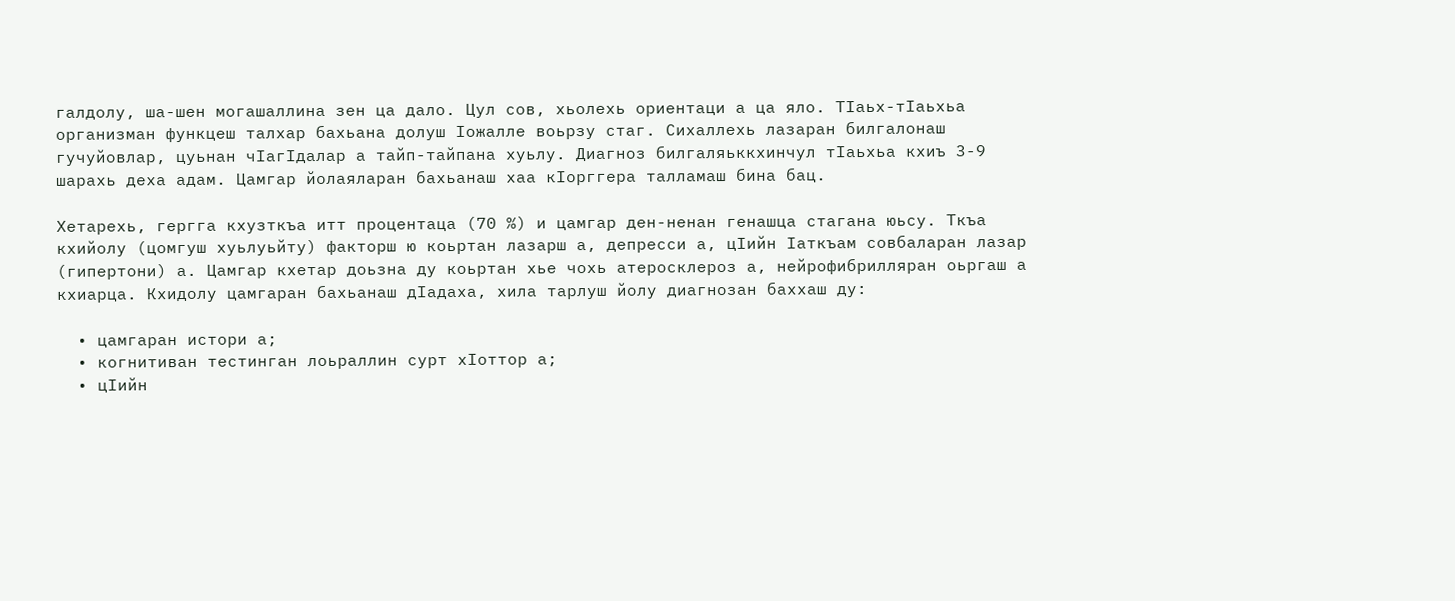галдолу, ша-шен могашаллина зен ца дало. Цул сов, хьолехь ориентаци а ца яло. ТӀаьх-тӀаьхьа организман функцеш талхар бахьана долуш Ӏожалле воьрзу стаг. Сихаллехь лазаран билгалонаш гучуйовлар, цуьнан чӀагӀдалар а тайп-тайпана хуьлу. Диагноз билгаляьккхинчул тӀаьхьа кхиъ 3-9 шарахь деха адам. Цамгар йолаяларан бахьанаш хаа кӀорггера талламаш бина бац.

Хетарехь, гергга кхузткъа итт процентаца (70 %) и цамгар ден-ненан генашца стагана юьсу. Ткъа кхийолу (цомгуш хуьлуьйту) факторш ю коьртан лазарш а, депресси а, цӀийн Ӏаткъам совбаларан лазар (гипертони) а. Цамгар кхетар доьзна ду коьртан хье чохь атеросклероз а, нейрофибрилляран оьргаш а кхиарца. Кхидолу цамгаран бахьанаш дӀадаха, хила тарлуш йолу диагнозан баххаш ду:

  • цамгаран истори а;
  • когнитиван тестинган лоьраллин сурт хӀоттор а;
  • цӀийн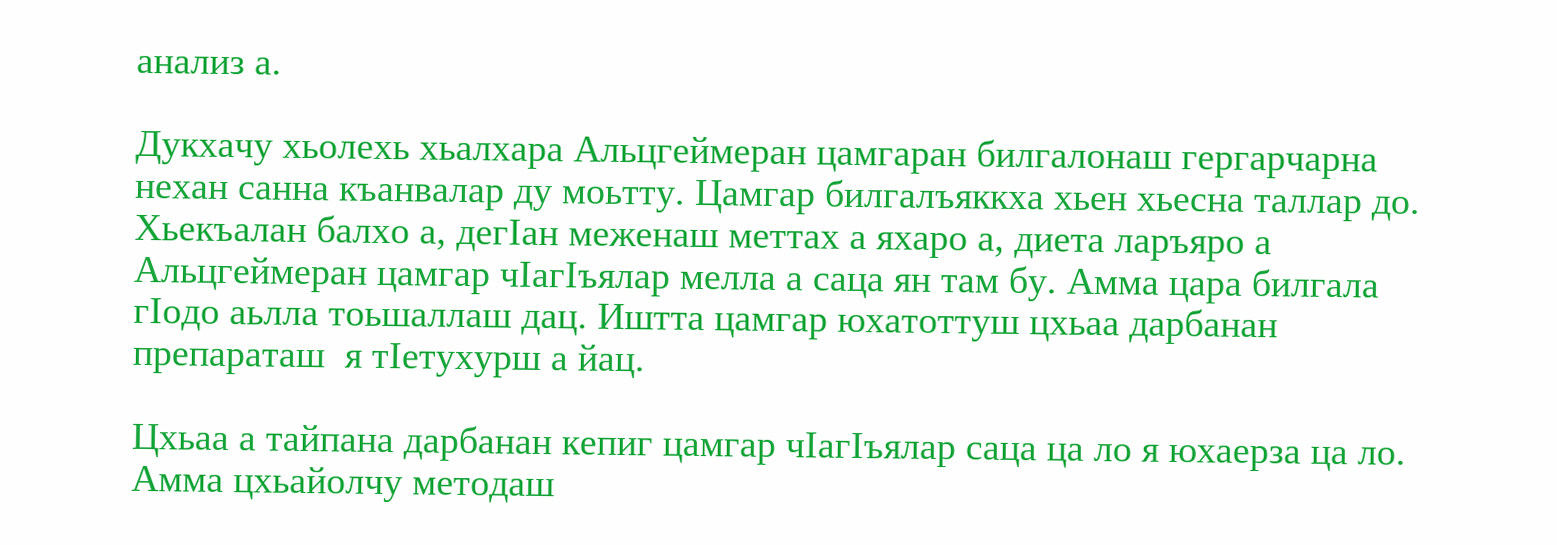анализ а.

Дукхачу хьолехь хьалхара Альцгеймеран цамгаран билгалонаш гергарчарна нехан санна къанвалар ду моьтту. Цамгар билгалъяккха хьен хьесна таллар до. Хьекъалан балхо а, дегӀан меженаш меттах а яхаро а, диета ларъяро а Альцгеймеран цамгар чӀагӀъялар мелла а саца ян там бу. Амма цара билгала гӀодо аьлла тоьшаллаш дац. Иштта цамгар юхатоттуш цхьаа дарбанан препараташ  я тӀетухурш а йац.

Цхьаа а тайпана дарбанан кепиг цамгар чӀагӀъялар саца ца ло я юхаерза ца ло. Амма цхьайолчу методаш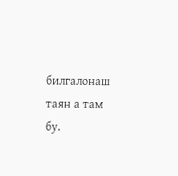билгалонаш таян а там бу.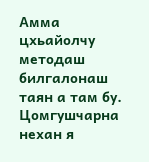Амма цхьайолчу методаш билгалонаш таян а там бу. Цомгушчарна нехан я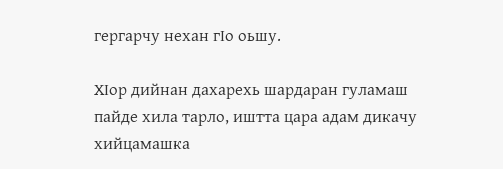гергарчу нехан гӀо оьшу.

ХӀop дийнан дахарехь шардаран гуламаш пайде хила тарло, иштта цара адам дикачу хийцамашка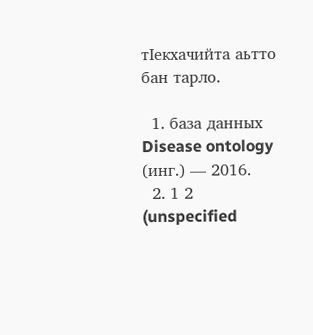тIекхачийта аьтто бан тарло.

  1. база данных Disease ontology (инг.) — 2016.
  2. 1 2 (unspecified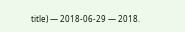title) — 2018-06-29 — 2018.